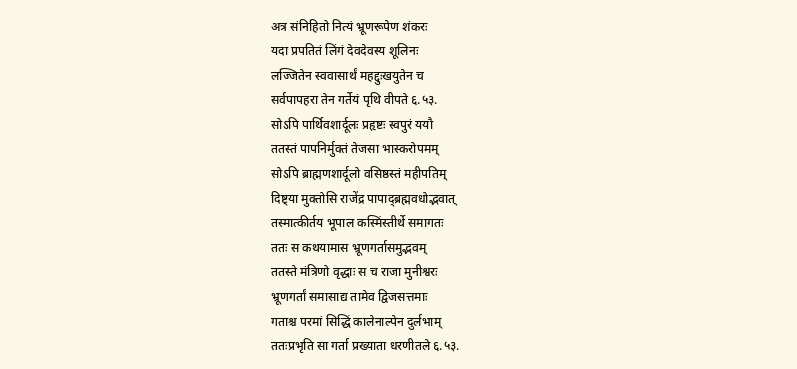अत्र संनिहितो नित्यं भ्रूणरूपेण शंकरः
यदा प्रपतितं लिंगं देवदेवस्य शूलिनः
लज्जितेन स्ववासार्थं महद्दुःखयुतेन च
सर्वपापहरा तेन गर्तेयं पृथि वीपते ६.५३.
सोऽपि पार्थिवशार्दूलः प्रहृष्टः स्वपुरं ययौ
ततस्तं पापनिर्मुक्तं तेजसा भास्करोपमम्
सोऽपि ब्राह्मणशार्दूलो वसिष्ठस्तं महीपतिम्
दिष्ट्या मुक्तोसि राजेंद्र पापाद्ब्रह्मवधोद्भवात्
तस्मात्कीर्तय भूपाल कस्मिंस्तीर्थे समागतः
ततः स कथयामास भ्रूणगर्तासमुद्भवम्
ततस्ते मंत्रिणो वृद्धाः स च राजा मुनीश्वरः
भ्रूणगर्तां समासाद्य तामेव द्विजसत्तमाः
गताश्च परमां सिद्धिं कालेनाल्पेन दुर्लभाम्
ततःप्रभृति सा गर्ता प्रख्याता धरणीतले ६.५३.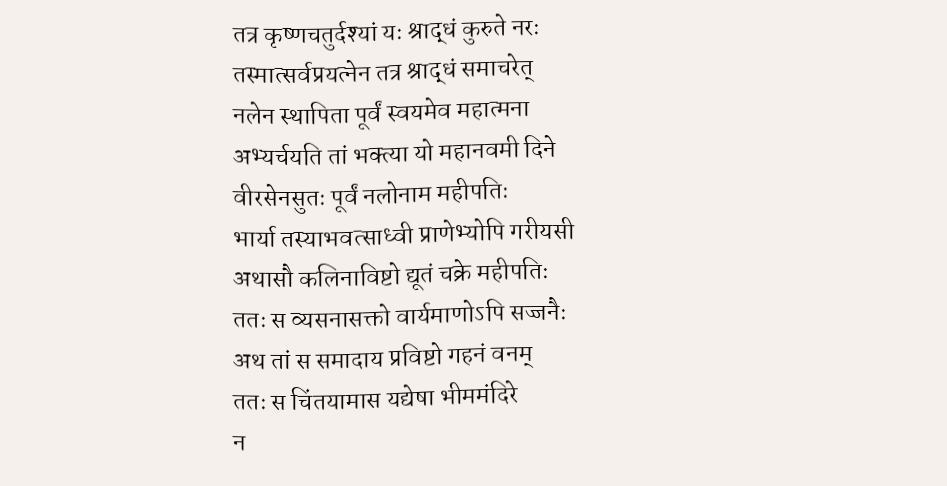तत्र कृष्णचतुर्दश्यां यः श्राद्धं कुरुते नरः
तस्मात्सर्वप्रयत्नेन तत्र श्राद्धं समाचरेत्
नलेन स्थापिता पूर्वं स्वयमेव महात्मना
अभ्यर्चयति तां भक्त्या यो महानवमी दिने
वीरसेनसुतः पूर्वं नलोनाम महीपतिः
भार्या तस्याभवत्साध्वी प्राणेभ्योपि गरीयसी
अथासौ कलिनाविष्टो द्यूतं चक्रे महीपतिः
ततः स व्यसनासक्तो वार्यमाणोऽपि सज्जनैः
अथ तां स समादाय प्रविष्टो गहनं वनम्
ततः स चिंतयामास यद्येषा भीममंदिरे
न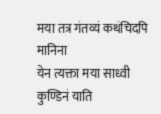मया तत्र गंतव्यं कथंचिदपि मानिना
येन त्यक्ता मया साध्वी कुण्डिनं याति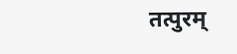तत्पुरम्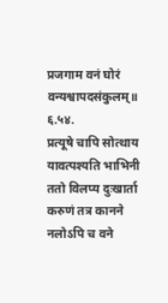प्रजगाम वनं घोरं वन्यश्वापदसंकुलम्॥ ६.५४.
प्रत्यूषे चापि सोत्थाय यावत्पश्यति भाभिनी
ततो विलप्य दुःखार्ता करुणं तत्र कानने
नलोऽपि च वने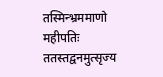तस्मिन्भ्रममाणो महीपतिः
ततस्तद्वनमुत्सृज्य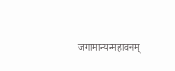जगामान्यन्महावनम्